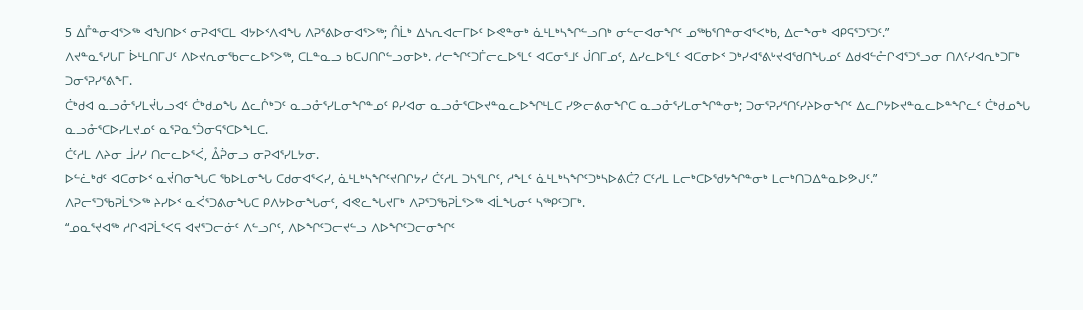5 ᐃᒤᓐᓂᐊᕐᐳᖅ ᐊᖑᑎᐅᑉ ᓂᕈᐊᕐᑕᒪ ᐊᔭᐅᑉᐱᐊᖓ ᐱᕈᕐᕕᐅᓂᐊᕐᐳᖅ; ᑍᒫᒃ ᐃᓴᕆᐊᓕᒥᐅᑦ ᐅᕙᓐᓂᒃ ᓈᒻᒪᒃᓴᖏᓪᓗᑎᒃ ᓂᓪᓕᐊᓂᖏᑦ ᓄᖅᑲᕐᑎᓐᓂᐊᕐᐸᒃᑲ, ᐃᓕᖕᓂᒃ ᐊᑭᕋᕐᑐᕐᑐᑦ.”
ᐱᔪᓐᓇᕐᓯᒐᒥ ᐆᒻᒪᑎᒥᒍᑦ ᐱᐅᔪᕆᓂᖃᓕᓚᐅᕐᐳᖅ, ᑕᒪᓐᓇᓗ ᑲᑕᒍᑎᒋᓪᓗᓂᐅᒃ. ᓱᓕᖏᑦᑐᒦᓕᓚᐅᕐᒪᑦ ᐊᑕᓂᕐᒧᑦ ᒎᑎᒥᓄᑦ, ᐃᓯᓚᐅᕐᒪᑦ ᐊᑕᓂᐅᑉ ᑐᒃᓯᐊᕐᕕᒡᔪᐊᖁᑎᖓᓄᑦ ᐃᑯᐊᓪᓔᒋᐊᕐᑐᕐᓗᓂ ᑎᐱᑦᓯᐊᕆᒃᑐᒥᒃ ᑐᓂᕐᕈᓯᕐᕕᖕᒥ.
ᑖᒃᑯᐊ ᓇᓗᓁᕐᓯᒪᔫᒐᓗᐊᑦ ᑖᒃᑯᓄᖓ ᐃᓚᒌᒃᑐᑦ ᓇᓗᓁᕐᓯᒪᓂᖏᓐᓄᑦ ᑭᓯᐊᓂ ᓇᓗᓁᕐᑕᐅᔪᓐᓇᓚᐅᖏᒻᒪᑕ ᓯᕗᓕᕕᓂᖏᑕ ᓇᓗᓁᕐᓯᒪᓂᖏᓐᓂᒃ; ᑐᓂᕐᕈᓯᕐᑎᑦᓯᔨᐅᓂᖏᑦ ᐃᓚᒋᔭᐅᔪᓐᓇᓚᐅᓐᖏᓚᑦ ᑖᒃᑯᓄᖓ ᓇᓗᓁᕐᑕᐅᓯᒪᔪᓄᑦ ᓇᕐᕈᓇᕐᑑᓂᕋᕐᑕᐅᖕᒪᑕ.
ᑖᑦᓱᒪ ᐱᔨᓂ ᒨᓯᓯ ᑎᓕᓚᐅᕐᐹ, ᐂᕉᓂᓗ ᓂᕈᐊᕐᓯᒪᔭᓂ.
ᐅᓪᓛᒃᑯᑦ ᐊᑕᓂᐅᑉ ᓇᔫᑎᓂᖓᑕ ᖃᐅᒪᓂᖓ ᑕᑯᓂᐊᕐᐸᓯ, ᓈᒻᒪᒃᓴᖏᑦᔪᑎᒋᔭᓯ ᑖᑦᓱᒪ ᑐᓴᕐᒪᒋᑦ, ᓱᖕᒪᑦ ᓈᒻᒪᒃᓴᖏᑦᑐᒃᓴᐅᕕᑖ? ᑕᑦᓱᒪ ᒪᓕᒃᑕᐅᖁᔭᖏᓐᓂᒃ ᒪᓕᒃᑎᑐᐃᓐᓇᐅᕗᒍᑦ.”
ᐱᕈᓕᕐᑐᖃᕈᒫᕐᐳᖅ ᔨᓯᐅᑉ ᓇᐹᕐᑐᕕᓂᖓᑕ ᑭᐱᔭᐅᓂᖓᓂᑦ, ᐊᕙᓚᖓᔪᒥᒃ ᐱᕈᕐᑐᖃᕈᒫᕐᐳᖅ ᐊᒫᖓᓂᑦ ᓴᖅᑭᑦᑐᒥᒃ.
“ᓄᓇᕐᔪᐊᖅ ᓱᒋᐊᕈᒫᕐᐸᕋ ᐊᔪᕐᑐᓕᓃᑦ ᐱᓪᓗᒋᑦ, ᐱᐅᖏᑦᑐᓕᔪᓪᓗ ᐱᐅᖏᑦᑐᓕᓂᖏᑦ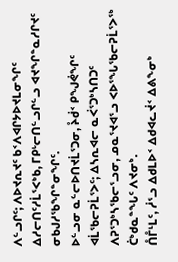ᐱᓪᓗᒋᑦ; ᐱᐅᔪᕆᔪᑦ ᑲᑉᐱᐊᒋᔭᐅᔪᒪᓂᖏᑦ ᐃᓱᓕᑎᑦᓱᒫᕐᐸᒃᑲ, ᒥᑭᒡᓕᑎᓪᓗᒋᓪᓗ ᐊᔪᖏᓐᓇᓱᒋᔪᑦ ᓂᑲᒍᓱᖃᖏᓐᓂᖏᑦ.
ᐅᓪᓗᓂ ᓇᓪᓕᐅᑎᔪᒫᕐᑐᓂ, ᔧᑰᑉ ᑭᖑᕚᖏᑦ ᐊᒫᖃᓕᕈᒫᕐᐳᑦ; ᐃᓴᕆᐊᓕ ᓇᐹᕐᑐᒃᓴᑎᑐᑦ ᐱᕈᕐᑐᒃᓴᖃᓕᕐᓗᓂ, ᓄᓇᕐᔪᐊᕐᓗ ᐸᐅᕐᖓᖃᓕᕈᒫᕐᐳᖅ ᑖᒃᑯᓇᓐᖓᑦ ᐱᔪᓂᒃ.
ᑍᒤᒻᒪᑦ, ᓲᕐᓗ ᐃᑯᒪᐅᑉ ᐃᑯᐊᓚᔫᑉ ᐃᕕᖕᓂᒃ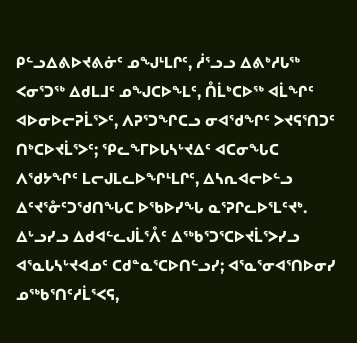ᑭᓪᓗᐃᕕᐅᔪᕕᓃᑦ ᓄᖑᒻᒪᒋᑦ, ᓲᕐᓗᓗ ᐃᕕᒃᓱᒐᖅ ᐸᓂᕐᑐᖅ ᐃᑯᒪᒧᑦ ᓄᖑᑕᐅᖕᒪᑦ, ᑍᒫᒃᑕᐅᖅ ᐊᒫᖏᑦ ᐊᐅᓂᐅᓕᕈᒫᕐᐳᑦ, ᐱᕈᕐᑐᖏᑕᓗ ᓂᐊᖁᖏᑦ ᐳᔪᕋᕐᑎᑐᑦ ᑎᒃᑕᐅᔪᒫᕐᐳᑦ; ᕿᓚᖕᒥᐅᒐᓴᒡᔪᐃᑦ ᐊᑕᓂᖓᑕ ᐱᖁᔭᖏᑦ ᒪᓕᒍᒪᓚᐅᖏᒻᒪᒋᑦ, ᐃᓴᕆᐊᓕᐅᓪᓗ ᐃᑦᔪᕐᓁᑦᑐᖁᑎᖓᑕ ᐅᖃᐅᓯᖓ ᓇᕐᕈᒋᓚᐅᕐᒪᑦᔪᒃ.
ᐃᒡᓗᓯᓗ ᐃᑯᐊᓪᓚᒍᒫᕐᐰᑦ ᐃᖅᑲᕐᑐᕐᑕᐅᔪᒫᕐᐳᓯᓗ ᐊᕐᓇᒐᓴᒡᔪᐊᓄᑦ ᑕᑯᓐᓇᕐᑕᐅᑎᓪᓗᓯ; ᐊᕐᓇᕐᓂᐊᕐᑎᐅᓂᓯ ᓄᖅᑲᕐᑎᑦᓱᒫᕐᐸᕋ,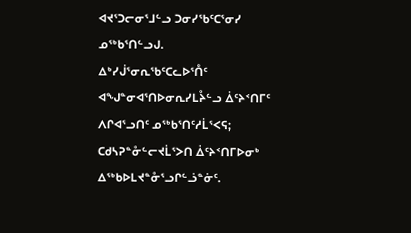ᐊᔪᕐᑐᓕᓂᕐᒧᓪᓗ ᑐᓂᓯᖃᑦᑕᕐᓂᓯ ᓄᖅᑲᕐᑎᓪᓗᒍ.
ᐃᒃᓯᒎᕐᓂᕆᖃᑦᑕᓚᐅᕐᑍᑦ ᐊᖑᓐᓂᐊᕐᑎᐅᓂᕆᓯᒪᔧᓪᓗ ᐄᑦᔨᑉᑎᒥᑦ ᐱᒋᐊᕐᓗᑎᑦ ᓄᖅᑲᕐᑎᑦᓱᒫᕐᐸᕋ; ᑕᑯᓴᕈᓐᓁᓪᓕᔪᒫᕐᐳᑎ ᐄᑦᔨᑉᑎᒥᐅᓂᒃ ᐃᖅᑲᐅᒪᔪᓐᓁᕐᓗᒋᓪᓘᓐᓃᑦ.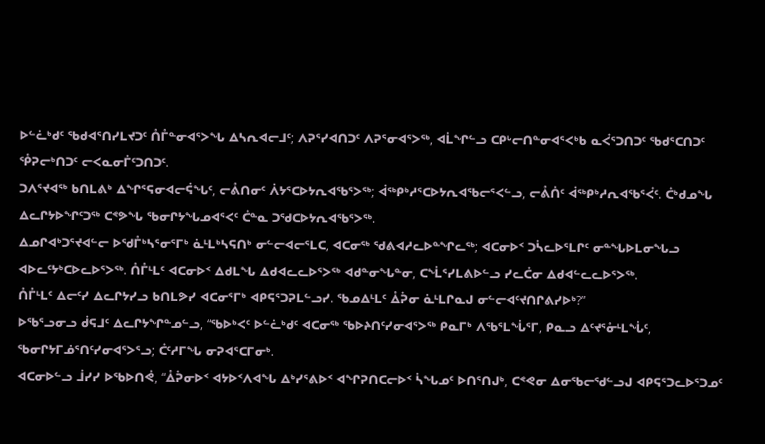ᐅᓪᓛᒃᑯᑦ ᖃᑯᐊᕐᑎᓯᒪᔪᑐᑦ ᑍᒤᓐᓂᐊᕐᐳᖓ ᐃᓴᕆᐊᓕᒧᑦ; ᐱᕈᕐᓯᐊᑎᑐᑦ ᐱᕈᕐᓂᐊᕐᐳᖅ, ᐊᒫᖏᓪᓗ ᑕᑭᒡᓕᑎᓐᓂᐊᕐᐸᒃᑲ ᓇᐹᕐᑐᑎᑐᑦ ᖃᑯᕐᑕᑎᑐᑦ ᕾᕈᓕᒃᑎᑐᑦ ᓕᐸᓇᓂᒦᑦᑐᑎᑐᑦ.
ᑐᐱᕐᔪᐊᖅ ᑲᑎᒪᕕᒃ ᐃᖏᕐᕋᓂᐊᓕᕌᖓᑦ, ᓕᕔᑎᓂᑦ ᐲᔭᕐᑕᐅᔭᕆᐊᖃᕐᐳᖅ; ᐋᖅᑭᒃᓱᕐᑕᐅᔭᕆᐊᖃᓕᕐᐸᓪᓗ, ᓕᕔᑏᑦ ᐋᖅᑭᒃᓱᕆᐊᖃᕐᐹᑦ. ᑖᒃᑯᓄᖓ ᐃᓚᒋᔭᐅᖏᑦᑐᖅ ᑕᕝᕗᖓ ᖃᓂᒋᔭᖓᓄᐊᕐᐸᑦ ᑖᓐᓇ ᑐᖁᑕᐅᔭᕆᐊᖃᕐᐳᖅ.
ᐃᓄᒋᐊᒃᑐᕐᔪᐊᓪᓕ ᐅᖁᒤᒃᓴᕐᓂᕐᒥᒃ ᓈᒻᒪᒃᓴᕋᑎᒃ ᓂᓪᓕᐊᓕᕐᒪᑕ, ᐊᑕᓂᖅ ᖁᕕᐊᓱᓚᐅᓐᖏᓚᖅ; ᐊᑕᓂᐅᑉ ᑐᓵᓚᐅᕐᒪᒋᑦ ᓂᓐᖓᐅᒪᓂᖓᓗ ᐊᐅᓚᑦᔭᒃᑕᐅᓚᐅᕐᐳᖅ. ᑍᒤᒻᒪᑦ ᐊᑕᓂᐅᑉ ᐃᑯᒪᖓ ᐃᑯᐊᓚᓚᐅᕐᐳᖅ ᐊᑯᓐᓂᖓᓐᓂ, ᑕᖕᒫᕐᓯᒪᕕᐅᓪᓗ ᓯᓚᑖᓂ ᐃᑯᐊᓪᓚᓚᐅᕐᐳᖅ.
ᑍᒤᒻᒪᑦ ᐃᓕᑦᓯ ᐃᓚᒋᔭᓯᓗ ᑲᑎᒪᕗᓯ ᐊᑕᓂᕐᒥᒃ ᐊᑭᕋᕐᑐᕈᒪᓪᓗᓯ. ᖃᓄᐃᒻᒪᑦ ᐂᕉᓂ ᓈᒻᒪᒋᓇᒍ ᓂᓪᓕᐊᑦᔪᑎᒋᕕᓯᐅᒃ?”
ᐅᖃᕐᓗᓂᓗ ᑰᕋᒧᑦ ᐃᓚᒋᔭᖏᓐᓄᓪᓗ, “ᖃᐅᒃᐸᑦ ᐅᓪᓛᒃᑯᑦ ᐊᑕᓂᖅ ᖃᐅᔨᑎᑦᓯᓂᐊᕐᐳᖅ ᑭᓇᒥᒃ ᐱᖃᕐᒪᖔᕐᒥ, ᑭᓇᓗ ᐃᑦᔪᕐᓁᒻᒪᖔᑦ, ᖃᓂᒋᔭᒥᓅᕐᑎᑦᓯᓂᐊᕐᐳᕐᓗ; ᑖᑦᓱᒥᖓ ᓂᕈᐊᕐᑕᒥᓂᒃ.
ᐊᑕᓂᐅᓪᓗ ᒨᓯᓯ ᐅᖃᐅᑎᕚ, “ᐂᕉᓂᐅᑉ ᐊᔭᐅᑉᐱᐊᖓ ᐃᒃᓯᕐᕕᐅᑉ ᐊᖏᕈᑎᑕᓕᐅᑉ ᓵᖓᓄᑦ ᐅᑎᕐᑎᒍᒃ, ᑕᕝᕙᓂ ᐃᓂᖃᓕᖁᓪᓗᒍ ᐊᑭᕋᕐᑐᓚᐅᕐᑐᓄᑦ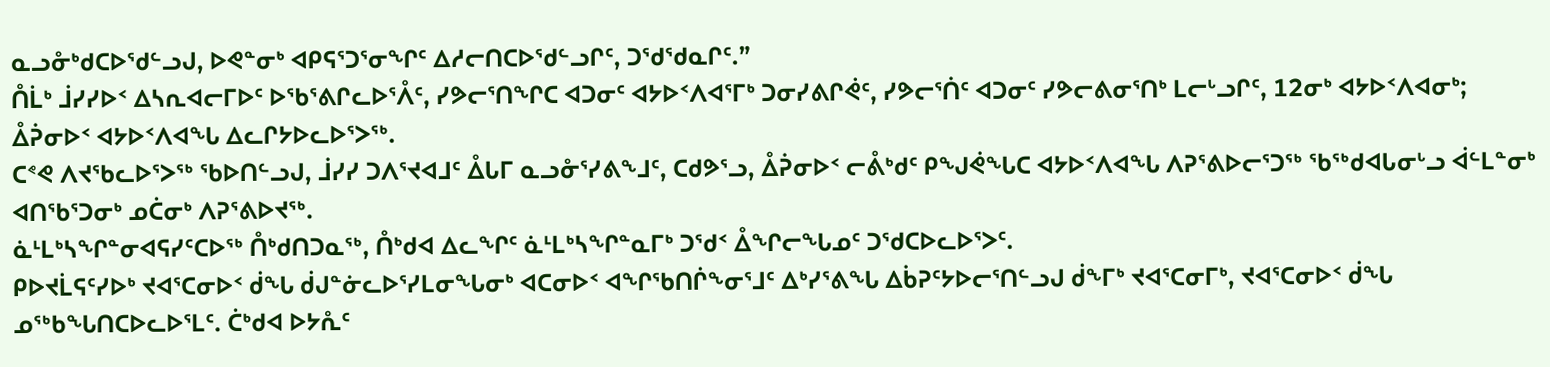ᓇᓗᓁᒃᑯᑕᐅᖁᓪᓗᒍ, ᐅᕙᓐᓂᒃ ᐊᑭᕋᕐᑐᕐᓂᖏᑦ ᐃᓱᓕᑎᑕᐅᖁᓪᓗᒋᑦ, ᑐᖁᖁᓇᒋᑦ.”
ᑍᒫᒃ ᒨᓯᓯᐅᑉ ᐃᓴᕆᐊᓕᒥᐅᑦ ᐅᖃᕐᕕᒋᓚᐅᕐᐰᑦ, ᓯᕗᓕᕐᑎᖏᑕ ᐊᑐᓂᑦ ᐊᔭᐅᑉᐱᐊᕐᒥᒃ ᑐᓂᓯᕕᒋᕚᑦ, ᓯᕗᓕᕐᑏᑦ ᐊᑐᓂᑦ ᓯᕗᓕᕕᓂᕐᑎᒃ ᒪᓕᒡᓗᒋᑦ, 12ᓂᒃ ᐊᔭᐅᑉᐱᐊᓂᒃ; ᐂᕉᓂᐅᑉ ᐊᔭᐅᑉᐱᐊᖓ ᐃᓚᒋᔭᐅᓚᐅᕐᐳᖅ.
ᑕᕝᕙ ᐱᔪᖃᓚᐅᕐᐳᖅ ᖃᐅᑎᓪᓗᒍ, ᒨᓯᓯ ᑐᐱᕐᔪᐊᒧᑦ ᐂᒐᒥ ᓇᓗᓁᕐᓯᕕᖕᒧᑦ, ᑕᑯᕗᕐᓗ, ᐂᕉᓂᐅᑉ ᓕᕔᒃᑯᑦ ᑭᖑᕚᖓᑕ ᐊᔭᐅᑉᐱᐊᖓ ᐱᕈᕐᕕᐅᓕᕐᑐᖅ ᖃᖅᑯᐊᒐᓂᒡᓗ ᐋᓪᒪᓐᓂᒃ ᐊᑎᖃᕐᑐᓂᒃ ᓄᑖᓂᒃ ᐱᕈᕐᕕᐅᔪᖅ.
ᓈᒻᒪᒃᓴᖏᓐᓂᐊᕋᓯᑦᑕᐅᖅ ᑍᒃᑯᑎᑐᓇᖅ, ᑍᒃᑯᐊ ᐃᓚᖏᑦ ᓈᒻᒪᒃᓴᖏᓐᓇᒥᒃ ᑐᖁᑉ ᐂᖏᓕᖓᓄᑦ ᑐᖁᑕᐅᓚᐅᕐᐳᑦ.
ᑭᐅᔪᒫᕋᑦᓯᐅᒃ ᔪᐊᕐᑕᓂᐅᑉ ᑰᖓ ᑰᒍᓐᓃᓚᐅᕐᓯᒪᓂᖓᓂᒃ ᐊᑕᓂᐅᑉ ᐊᖏᖃᑎᒌᖕᓂᕐᒧᑦ ᐃᒃᓯᕐᕕᖓ ᐃᑳᕈᑦᔭᐅᓕᕐᑎᓪᓗᒍ ᑰᖕᒥᒃ ᔪᐊᕐᑕᓂᒥᒃ, ᔪᐊᕐᑕᓂᐅᑉ ᑰᖓ ᓄᖅᑲᖓᑎᑕᐅᓚᐅᕐᒪᑦ. ᑖᒃᑯᐊ ᐅᔭᕅᑦ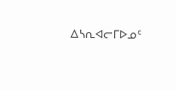ᐃᓴᕆᐊᓕᒥᐅᓄᑦ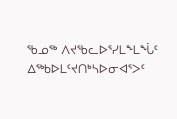ᖃᓄᖅ ᐱᔪᖃᓚᐅᕐᓯᒪᖕᒪᖔᑦ ᐃᖅᑲᐅᒪᑦᔪᑎᒃᓴᐅᓂᐊᕐᐳᑦ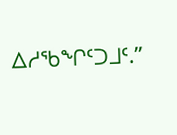ᐃᓱᖃᖏᑦᑐᒧᑦ.”